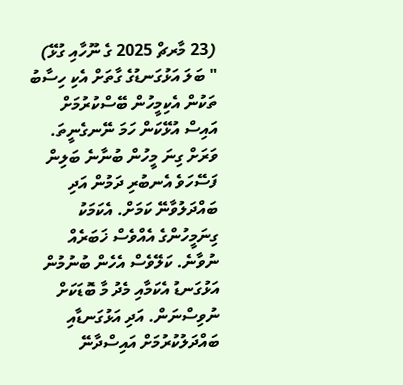(23 މާރޗް 2025 ގެ ނޫހާއި ގުޅޭ)
" ބަލަ އަޅުގަނޑުގެ ގާތަށް އެކި ހިސާބު ތަކުން އެކިމީހުން ބޭސްކުރުމަށް އައިސް އުޅޭކަން ހަމަ ނޭނގެނީތަ. ވަރަށް ގިނަ މީހުން ބުނާނެ ބަލިން ފަސޭހަވެ އެނބުރި ދަމުން އަދި ބައްދަލުވާނޭ ކަމަށް. އެކަމަކު ގިނަމީހުންގެ އެއްވެސް ޚަބަރެއް ނުވާނެ. ކަލޭވެސް އެހެން ބުނުމުން އަޅުގަނޑު އެކަމާއި މެދު މާ ބޮޑަކަށް ނުވިސްނަން. އަދި އަޅުގަނޑާއި ބައްދަލުކުރުމަށް އައިސްދާނޭ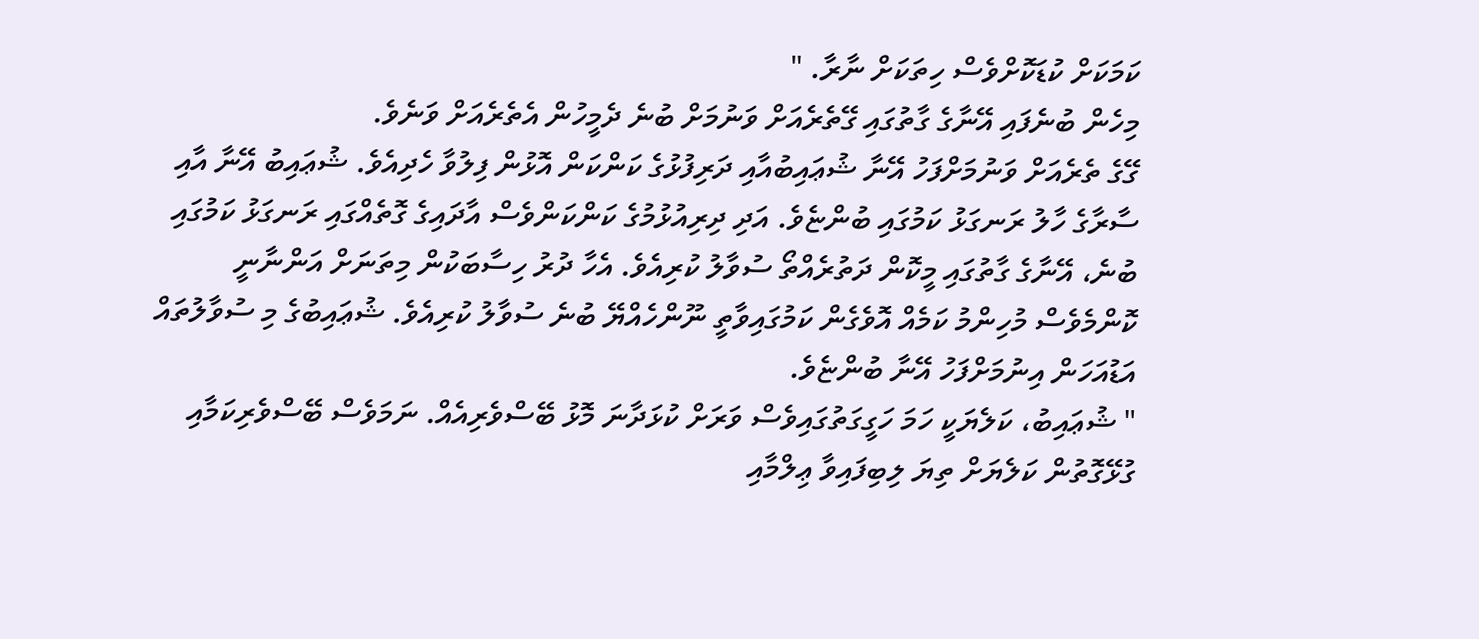ކަމަކަށް ކުޑަކޮށްވެސް ހިތަކަށް ނާރާ. "
މިހެން ބުނެފައި އޭނާގެ ގާތުގައި ގޭތެރެއަށް ވަނުމަށް ބުނެ ދެމީހުން އެތެރެއަށް ވަނެވެ.
ގޭގެ ތެރެއަށް ވަނުމަށްފަހު އޭނާ ޝުޢައިބުއާއި ދަރިފުޅުގެ ކަންކަން އޮޅުން ފިލުވާ ހެދިއެވެ. ޝުޢައިބު އޭނާ އާއި ސާރާގެ ހާލު ރަނގަޅު ކަމުގައި ބުންޏެވެ. އަދި ދިރިއުޅުމުގެ ކަންކަންވެސް އާދައިގެ ގޮތެއްގައި ރަނގަޅު ކަމުގައި ބުނެ، އޭނާގެ ގާތުގައި މީކޮން ދަތުރެއްތޯ ސުވާލު ކުރިއެވެ. އެހާ ދުރު ހިސާބަކުން މިތަނަށް އަންނާނީ ކޮންމެވެސް މުހިންމު ކަމެއް އޮވެގެން ކަމުގައިވާތީ ނޫންހެއްޔޭ ބުނެ ސުވާލު ކުރިއެވެ. ޝުޢައިބުގެ މި ސުވާލުތައް އަޑުއަހަން އިނުމަށްފަހު އޭނާ ބުންޏެވެ.
" ޝުޢައިބު، ކަލެޔަކީ ހަމަ ހަގީގަތުގައިވެސް ވަރަށް ކުޅަދާނަ މޮޅު ބޭސްވެރިއެއް. ނަމަވެސް ބޭސްވެރިކަމާއި ގުޅޭގޮތުން ކަލެޔަށް ތިޔަ ލިބިފައިވާ ޢިލްމާއި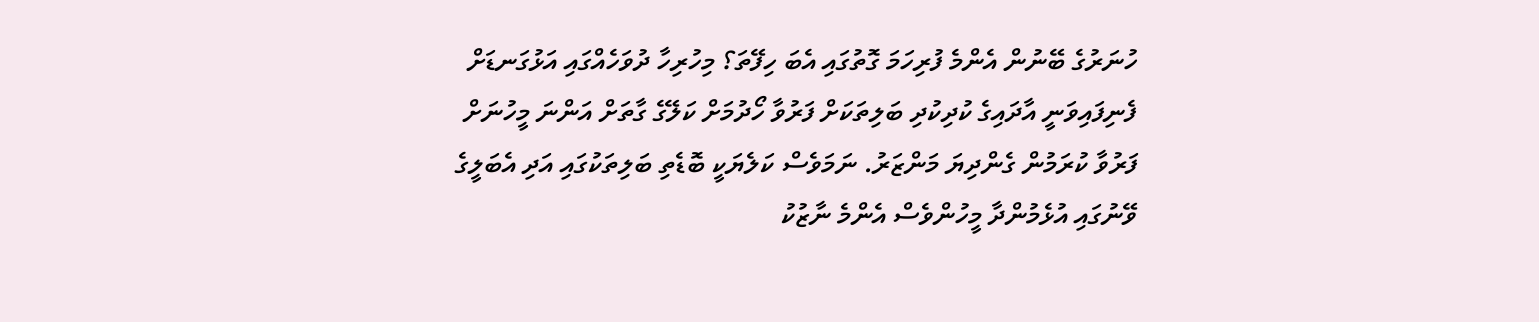ހުނަރުގެ ބޭނުން އެންމެ ފުރިހަމަ ގޮތުގައި އެބަ ހިފޭތަ؟ މިހުރިހާ ދުވަހެއްގައި އަޅުގަނޑަށް ފެނިފައިވަނީ އާދައިގެ ކުދިކުދި ބަލިތަކަށް ފަރުވާ ހޯދުމަށް ކަލޭގެ ގާތަށް އަންނަ މީހުނަށް ފަރުވާ ކުރަމުން ގެންދިޔަ މަންޒަރު. ނަމަވެސް ކަލެޔަކީ ބޮޑެތި ބަލިތަކުގައި އަދި އެބަލީގެ ވޭނުގައި އުޅެމުންދާ މީހުންވެސް އެންމެ ނާޒުކު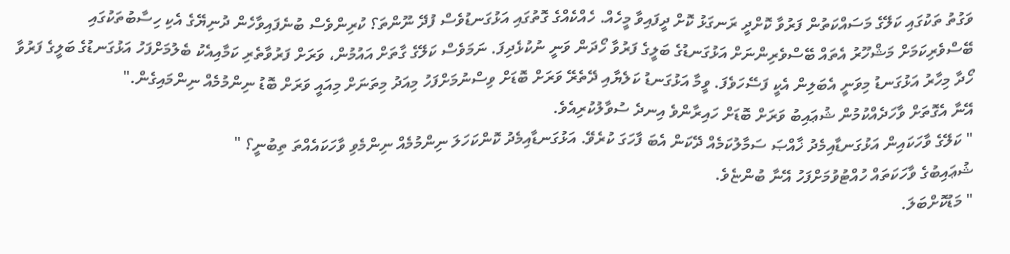ވަގުތު ތަކުގައި ކަލޭގެ މަސައްކަތުން ފަރުވާ ކޮށްދީ ރަނގަޅު ކޮށް ދީފައިވާ މީހެއް. ހެއްކެއްގެ ގޮތުގައި އަޅުގަނޑުވެސް ފުދޭ ނޫންތަ؟ ކުރިންވެސް ބުނެފައިވާހެން ދުނިޔޭގެ އެކި ހިސާބުތަކުގައި ބޭސްވެރިކަމަށް މަޝްހޫރު އެތައް ބޭސްވެރިންނަށް އަޅުގަނޑުގެ ބަލީގެ ފަރުވާ ހޯދަން ވަނީ ނުކުޅެދިފަ. ނަމަވެސް ކަލޭގެ ގާތަށް އައުމުން، ވަރަށް ފަރުވާތެރި ކަމާއިއެކު ބެލުމަށްފަހު އަޅުގަނޑުގެ ބަލީގެ ފަރުވާ ހޯދާ މިހާރު އަޅުގަނޑު މިވަނީ އެބަލިން އެކީ ފަސޭހަވެފަ. ވީމާ އަޅުގަނޑު ކަލެޔާއި ދޭތެރޭ ވަރަށް ބޮޑަށް ވިސްނުމަށްފަހު މިއަދު މިތަނަށް މިއައީ ވަރަށް ބޮޑު ނިންމުމެއް ނިންމައިގެން."
އޭނާ އެގޮތަށް ވާހަދެއްކުމުން ޝުޢައިބު ވަރަށް ބޮޑަށް ހައިރާންވެ އިނދެ ސުވާލުކުރިއެވެ.
" ކަލޭގެ ވާހަކައިން އަޅުގަނޑާއިމެދު ޚާއްޞަ ސަމާލުކަމެއް ދޭކަން އެބަ ފާހަގަ ކުރެވޭ. އަޅުގަނޑާއިމެދު ކޮންކަހަލަ ނިންމުމެއް ނިންމެވި ވާހަކައެއްތަ ތިބުނީ؟ "
ޝުޢައިބުގެ ވާހަކަތައް ހުއްޓުވުމަށްފަހު އޭނާ ބުންޏެވެ.
" މަޑުކޮށްބަލަ.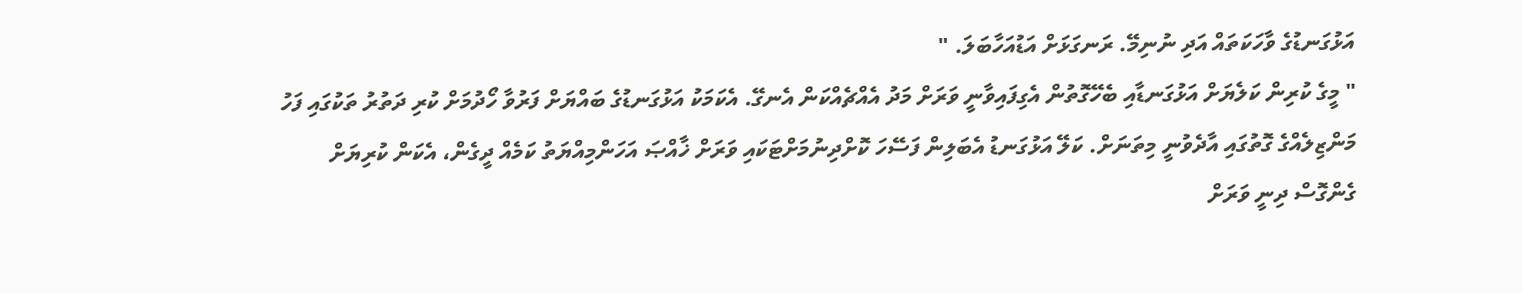އަޅުގަނޑުގެ ވާހަކަތައް އަދި ނުނިމޭ. ރަނގަޅަށް އަޑުއަހާބަލަ. "
" މީގެ ކުރިން ކަލެޔަށް އަޅުގަނޑާއި ބެހޭގޮތުން އެގިފައިވާނީ ވަރަށް މަދު އެއްޗެއްކަން އެނގޭ. އެކަމަކު އަޅުގަނޑުގެ ބައްޔަށް ފަރުވާ ހޯދުމަށް ކުރި ދަތުރު ތަކުގައި ފަހު މަންޒިލެއްގެ ގޮތުގައި އާދެވުނީ މިތަނަށް. ކަލޭ އަޅުގަނޑު އެބަލިން ފަސޭހަ ކޮށްދިނުމަށްޓަކައި ވަރަށް ޚާއްޞަ އަހަންމިއްޔަތު ކަމެއް ދީގެން، އެކަން ކުރިޔަށް ގެންގޮސް ދިނީ ވަރަށް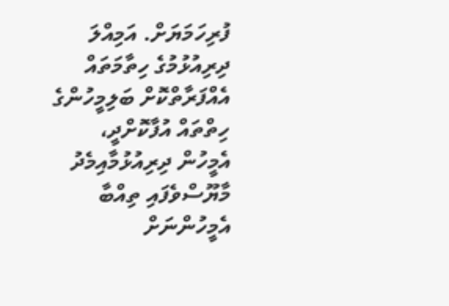ފުރިހަމަޔަށް. އަމިއްލަ ދިރިއުޅުމުގެ ހިތާމަތައް އެއްފަރާތްކޮށް ބަލިމީހުންގެ ހިތްތައް އުފާކޮށްދީ، އެމީހުން ދިރިއުޅުމާއިމެދު މާޔޫސްވެފައި ތިއްބާ އެމީހުންނަށް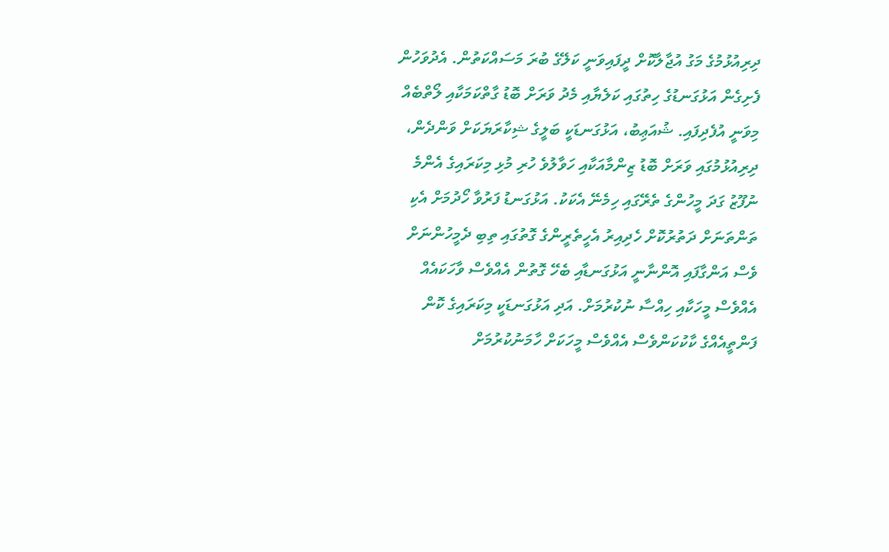ދިރިއުޅުމުގެ މަގު އުޖާލާކޮށް ދީފައިވަނީ ކަލޭގެ ބުރަ މަސައްކަތުން. އެދުވަހުން ފެށިގެން އަޅުގަނޑުގެ ހިތުގައި ކަލެޔާއި މެދު ވަރަށް ބޮޑު ގާތްކަމަކާއި ލޯތްބެއް މިވަނީ އުފެދިފައި. ޝުއަޢިބު، އަޅުގަނޑަކީ ބަލީގެ ޝިކާރަޔަކަށް ވަންދެން، ދިރިއުޅުމުގައި ވަރަށް ބޮޑު ޒިންމާއަކާއި ހަވާލުވެ ހުރި މުޅި މިކަރައިގެ އެންމެ ނުފޫޒު ގަދަ މީހުންގެ ތެރޭގައި ހިމެނޭ އެކަކު. އަޅުގަނޑު ފަރުވާ ހޯދުމަށް އެކި ތަންތަނަށް ދަތުރުކޮށް ހެދިއިރު އެހީތެރީންގެ ގޮތުގައި ތިބި ދެމީހުންނަށް ވެސް އަންގާފައި އޮންނާނީ އަޅުގަނޑާއި ބެހޭ ގޮތުން އެއްވެސް ވާހަކައެއް އެއްވެސް މީހަކާއި ހިއްސާ ނުކުރުމަށް. އަދި އަޅުގަނޑަކީ މިކަރައިގެ ކޮން ފަންތީއެއްގެ ކާކުކަންވެސް އެއްވެސް މީހަކަށް ހާމަނުކުރުމަށް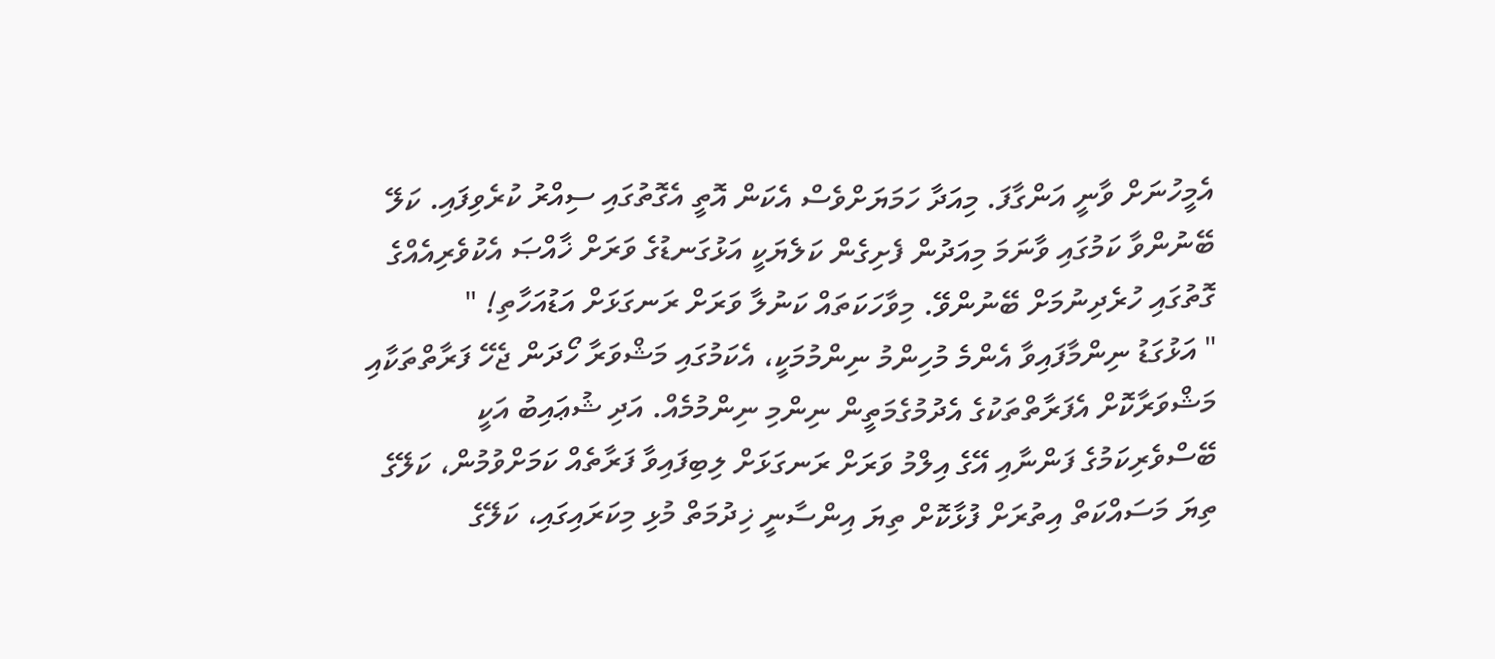އެމީހުނަށް ވާނީ އަންގާފަ. މިއަދާ ހަމަޔަށްވެސް އެކަން އޮތީ އެގޮތުގައި ސިއްރު ކުރެވިފައި. ކަލޭ ބޭނުންވާ ކަމުގައި ވާނަމަ މިއަދުން ފެށިގެން ކަލެޔަކީ އަޅުގަނޑުގެ ވަރަށް ޚާއްޞަ އެކުވެރިއެއްގެ ގޮތުގައި ހުރެދިނުމަށް ބޭނުންވޭ. މިވާހަކަތައް ކަނުލާ ވަރަށް ރަނގަޅަށް އަޑުއަހާތި! "
" އަޅުގަޑު ނިންމާފައިވާ އެންމެ މުހިންމު ނިންމުމަކީ، އެކަމުގައި މަޝްވަރާ ހޯދަން ޖެހޭ ފަރާތްތަކާއި މަޝްވަރާކޮށް އެފަރާތްތަކުގެ އެދުމުގެމަތީން ނިންމި ނިންމުމެއް. އަދި ޝުޢައިބު އަކީ ބޭސްވެރިކަމުގެ ފަންނާއި އޭގެ އިލްމު ވަރަށް ރަނގަޅަށް ލިބިފައިވާ ފަރާތެއް ކަމަށްވުމުން، ކަލޭގެ ތިޔަ މަސައްކަތް އިތުރަށް ފުޅާކޮށް ތިޔަ އިންސާނީ ޚިދުމަތް މުޅި މިކަރައިގައި، ކަލޭގެ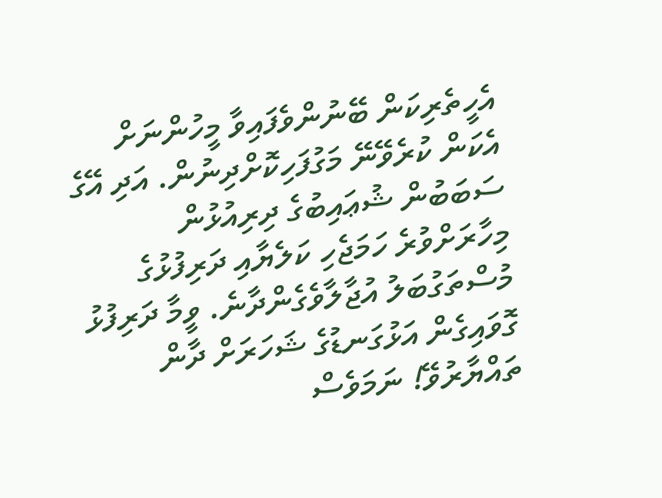އެހީތެރިކަން ބޭނުންވެފައިވާ މީހުންނަށް އެކަން ކުރެވޭނޭ މަގުފަހިކޮށްދިނުން. އަދި އޭގެ ސަބަބުން ޝުޢައިބުގެ ދިރިއުޅުން މިހާރަށްވުރެ ހަމަޖެހި ކަލެޔާއި ދަރިފުޅުގެ މުސްތަގުބަލު އުޖާލާވެގެންދާނެ. ވީމާ ދަރިފުޅު ގޮވައިގެން އަޅުގަނޑުގެ ޝަހަރަށް ދާން ތައްޔާރުވޭ! ނަމަވެސް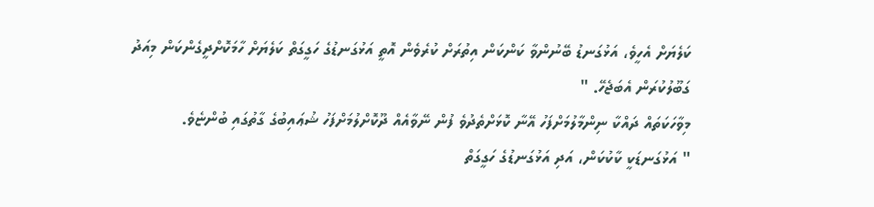ކަލެޔަށް އެހީވެ، އަޅުގަނޑު ބޭނުންވާ ކަންކަން އިތުރަށް ކުރެވެން އޮތީ އަޅުގަނޑުގެ ހަގީގަތް ކަލެޔަށް ހާމަކޮށްދީގެންކަން މިއަދު ގަބޫލުކުރަން އެބަޖެހޭ. "
މިވާހަކަތައް ދައްކާ ނިންމާލުމަށްފަހު އޭނާ ކޮޅަށްތެދުވެ ފުން ނޭވާއެއް ދޫކޮށްލުމަށްފަހު ޝުޢައިބުގެ ގާތުގައި ބުންޏެވެ.
" އަޅުގަނޑަކީ ކާކުކަން، އަދި އަޅުގަނޑުގެ ހަގީގަތް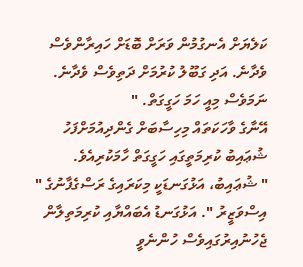ކަލެޔަށް އެނގުމުން ވަރަށް ބޮޑަށް ހައިރާންވެސް ވެދާނެ. އަދި ގަބޫލު ކުރުމަށް ދަތިވެސް ވެދާނެ. ނަމަވެސް މިއީ ހަމަ ހަގީގަތް. "
އޭނާގެ ވާހަކަތައް މިހިސާބަށް ގެންދިއުމަށްފަހު ޝުޢައިބު ކުރިމަތީގައި ހަގީގަތް ހާމަކުރިއެވެ.
" ޝުޢައިބު، އަޅުގަނޑަކީ މިކަރައިގެ ރަސްގެފާނުގެ " އިސްވަޒީރު ". އަޅުގަނޑު އެބައްޔާއި ކުރިމަތިލާން ޖެހުނުއިރުގައިވެސް ހުންނެވީ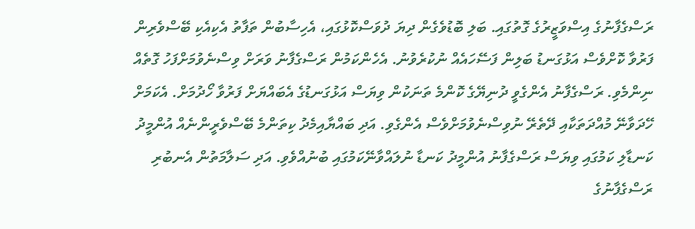ރަސްގެފާނުގެ އިސްވަޒީރުގެ ގޮތުގައި. ބަލި ބޮޑުވެގެން ދިޔަ ދުވަސްކޮޅުގައި، އެހިސާބުން ތަފާތު އެކިއެކި ބޭސްވެރިން ފަރުވާ ކޮށްވެސް އަޅުގަނޑު ބަލިން ފަސޭހައެއް ނުކުރެވުނު. އެހެންކަމުން ރަސްގެފާނު ވަރަށް ވިސްނެވުމަށްފަހު ގޮތެއް ނިންމެވި. ރަސްގެފާނު އެންގެވީ ދުނިޔޭގެ ކޮންމެ ތަނަކުން ވިޔަސް އަޅުގަނޑުގެ އެބައްޔަށް ފަރުވާ ހޯދުމަށް. އެކަމަށް ހޭދަވާނޭ މުއްދަތަކާއި ދޭތެރޭ ނުވިސްނެވުމަށްވެސް އެންގެވި. އަދި ބައްޔާއިމެދު ކިތަންމެ ބޭސްވެރީންނެއް އުންމީދު ކަނޑާލި ކަމުގައި ވިޔަސް ރަސްގެފާނު އުންމީދު ކަނޑާ ނުލައްވާނޭކަމުގައި ބުނުއްވެވި. އަދި ސަލާމަތުން އެނބުރި ރަސްގެފާނުގެ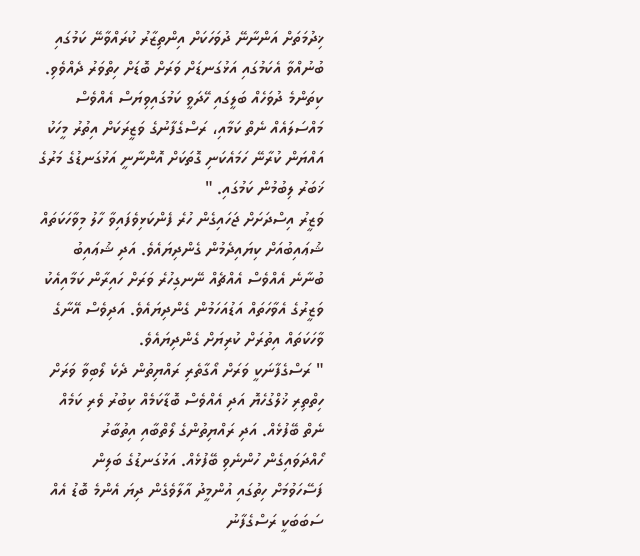ޚިދުމަތަށް އަންނާނޭ ދުވަހަކަށް އިންތިޒާރު ކުރައްވާނޭ ކަމުގައި ބުނުއްވާ އެކަމުގައި އަޅުގަނޑަށް ވަރަށް ބޮޑަށް ހިތްވަރު ދެއްވެވި. ކިތަންމެ ދުވަހެއް ބަލީގައި ހޭދަވީ ކަމުގައިވިޔަސް އެއްވެސް މައްސަލައެއް ނެތް ކަމާއި، ރަސްގެފާނުގެ ވަޒީރަކަށް އިތުރު މީހަކު އައްޔަން ކުރާނޭ ހަމައެކަނި ގޮތަކަށް އޮންނާނީ އަޅުގަނޑުގެ މަރުގެ ޚަބަރު ލިބުމުން ކަމުގައި. "
ވަޒީރު އިސްދަށަށް ޖަހައިގެން ހުރެ ފެންކަޅިވެފައިވާ ހާލު މިވާހަކަތައް ޝުޢައިބުއަށް ކިޔައިދެމުން ގެންދިޔައެވެ. އަދި ޝުޢައިބު ބުނާނެ އެއްވެސް އެއްޗެއް ނޭނގިހުރެ ވަރަށް ހައިރާން ކަމާއިއެކު ވަޒީރުގެ އެވާހަތައް އަޑުއަހަމުން ގެންދިޔައެވެ. އަދިވެސް އޭނާގެ ވާހަކަތައް އިތުރަށް ކުރިޔަށް ގެންދިޔައެވެ.
" ރަސްގެފާނަކީ ވަރަށް އޯގާތެރި ރައްޔިތުން ދެކެ ލޯބިވާ ވަރަށް ހިތްތިރި ޚުލްގުހެޔޮ އަދި އެއްވެސް ބޮޑާކަމެއް ކިބުރު ވެރި ކަމެއް ނެތް ބޭފުޅެއް. އަދި ރައްޔިތުންގެ ލޯތްބާއި އިތުބާރު ހޯއްދަވައިގެން ހުންނެވި ބޭފުޅެއް. އަޅުގަނޑުގެ ބަލިން ފަސޭހަވުމަށް ހިތުގައި އުންމީދު އާލާވެގެން ދިޔަ އެންމެ ބޮޑު އެއް ސަބަބަކީ ރަސްގެފާނު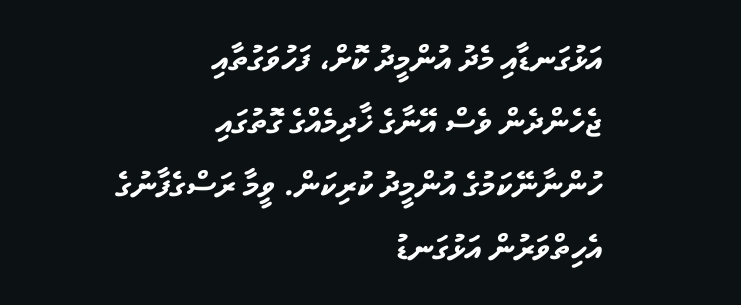އަޅުގަނޑާއި މެދު އުންމީދު ކޮށް، ފަހުވަގުތާއި ޖެހެންދެން ވެސް އޭނާގެ ޚާދިމެއްގެ ގޮތުގައި ހުންނާނޭކަމުގެ އުންމީދު ކުރިކަން. ވީމާ ރަސްގެފާނުގެ އެހިތްވަރުން އަޅުގަނޑު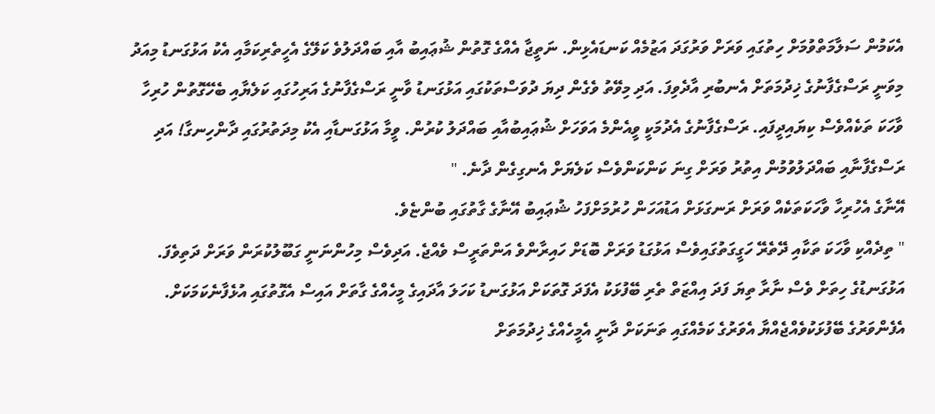އެކަމުން ސަލާމަތްވުމަށް ހިތުގައި ވަރަށް ވަރުގަދަ އަޒުމެއް ކަނޑައެޅިން. ނަތީޖާ އެއްގެ ގޮތުން ޝުޢައިބު އާއި ބައްދަލުވެ ކަލޭގެ އެހީތެރިކަމާއި އެކު އަޅުގަނޑު މިއަދު މިވަނީ ރަސްގެފާނުގެ ޚިދުމަތަށް އެނބުރި އާދެވިފަ. އަދި މިވޭތު ވެގެން ދިޔަ ދުވަސްތަކުގައި އަޅުގަނޑު ވާނީ ރަސްގެފާނުގެ އަރިހުގައި ކަލެޔާއި ބެހޭގޮތުން ހުރިހާ ވާހަކަ ތަކެއްވެސް ކިޔައިދީފައި. ރަސްގެފާނުގެ އެދުމަކީ ވީއެންމެ އަވަހަށް ޝުޢައިބުއާއި ބައްދަލު ކުރުން. ވީމާ އަޅުގަނޑާއި އެކު މިދަތުރުގައި ދާންހިނގާ! އަދި ރަސްގެފާނާއި ބައްދަލުވުމުން އިތުރު ވަރަށް ގިނަ ކަންކަންވެސް ކަލެޔަށް އެނގިގެން ދާނެ. "
އޭނާގެ އެހުރިހާ ވާހަކަތަކެއް ވަރަށް ރަނގަޅަށް އަޑުއަހަން ހުރުމަށްފަހު ޝުޢައިބު އޭނާގެ ގާތުގައި ބުންޏެވެ.
" ތިދެއްކި ވާހަކަ ތަކާއި ދޭތެރޭ ހަގީގަތުގައިވެސް އަޅުގަޑު ވަރަށް ބޮޑަށް ހައިރާންވެ އަންތަރީސް ވެއްޖެ. އަދިވެސް މިހުންނަނީ ގަބޫލުކުރަން ވަރަށް ދަތިވެފަ. އަޅުގަނޑުގެ ހިތަށް ވެސް ނާރާ ތިޔަ ފަދަ އިއްޒަތް ތެރި ބޭފުޅަކު އެފަދަ ގޮތަކަށް އަޅުގަނޑު ކަހަލަ އާދައިގެ މީހެއްގެ ގާތަށް އައިސް އެގޮތުގައި އުޅެފާނެކަމަކަށް. އެފެންވަރުގެ ބޭފުޅަކުވެއްޖެއްޔާ އެވަރުގެ ކަމެއްގައި ތަނަކަށް ދާނީ އެމީހެއްގެ ޚިދުމަތަށް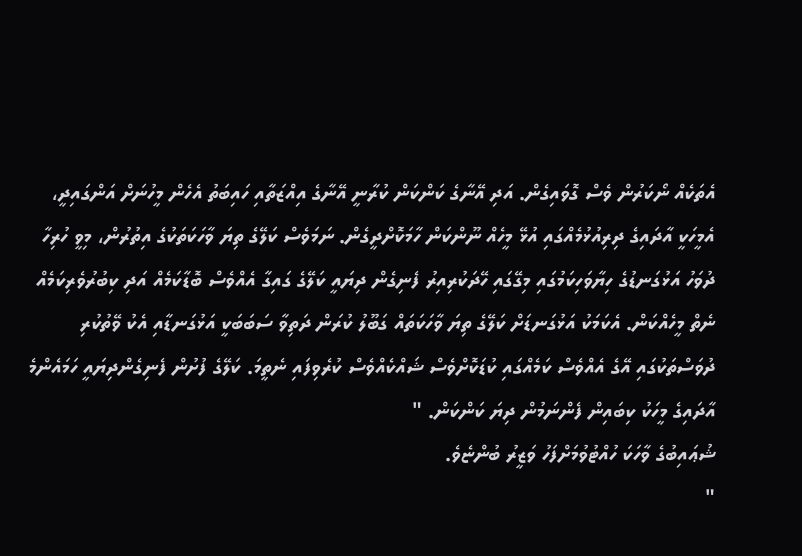އެތަކެއް ނޯކަރުން ވެސް ގޮވައިގެން. އަދި އޭނާގެ ކަންކަން ކުރާނީ އޭނާގެ އިއްޒަތާއި ހައިބަތު އެހެން މީހުނަށް އަންގައިދީ، އެމީހަކީ އާދައިގެ ދިރިއުޅުމެއްގައި އުޅޭ މީހެއް ނޫންކަން ހާމަކޮށްދީގެން. ނަމަވެސް ކަލޭގެ ތިޔަ ވާހަކަތަކުގެ އިތުރުން، މިވީ ހުރިހާ ދުވަހު އަޅުގަނޑުގެ ހިޔާވަހިކަމުގައި މިގޭގައި ހޭދަކުރިއިރު ފެނިގެން ދިޔައީ ކަލޭގެ ގައިގާ އެއްވެސް ބޮޑާކަމެއް އަދި ކިބުރުވެރިކަމެއް ނެތް މީހެއްކަން. އެކަމަކު އަޅުގަނޑަށް ކަލޭގެ ތިޔަ ވާހަކަތައް ގަބޫލު ކުރަން ދަތިވާ ސަބަބަކީ އަޅުގަނޑާއި އެކު ވޭތުކުރި ދުވަސްތަކުގައި އޭގެ އެއްވެސް ކަމެއްގައި ކުޑަކޮށްވެސް ޝައްކެއްވެސް ކުރެވިފައި ނެތީމަ. ކަލޭގެ ފުށުން ފެނިގެންދިޔައީ ހަމައެންމެ އާދައިގެ މީހަކު ކިބައިން ފެންނަމުން ދިޔަ ކަންކަން. "
ޝުޢައިބުގެ ވާހަކަ ހުއްޓުވުމަށްފަހު ވަޒީރު ބުންޏެވެ.
"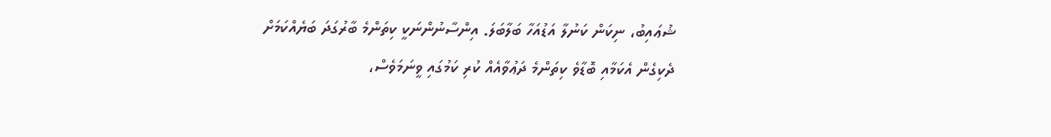ޝުޢައިބު، ނިކަން ކަނުލާ އަޑުއަހާ ބަލާބަލަ. އިންސާނުންނަކީ ކިތަންމެ ބާރުގަދަ ބަޔެއްކަމަށް ދެކިގެން އެކަމާއި ބޮޑާވެ ކިތަންމެ ދަޢުވާއެއް ކުރި ކަމުގައި ވީނަމަވެސް،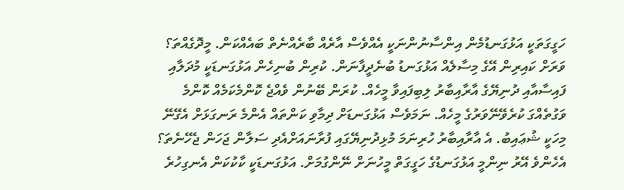ހަގީގަތަކީ އަޅުގަނޑުމެން އިންސާނުންނަކީ އެއްވެސް އާރެއް ބާރެއްނެތް ބައެއްކަން. މީދޮގެއްތަ؟ ވަރަށް ކައިރިން އޭގެ މިސާލެއް އަޅުގަނޑު ބުނެދީފާނަން. ކުރިން ބުނިހެން އަޅުގަނޑަކީ މުދަލާއި ފައިސާއާއި ދުނިޔޭގެ އާރާއިބާރު ލިބިފައިވާ މީހެއް. ކުރަން ބޭނުން ވެއްޖެ ކޮންމެކަމެއް ކޮންމެ ވަގުތެއްގަ ކުރެވޭނޭވަރުގެ މީހެއް. ނަމަވެސް އަޅުގަނޑަށް ދިމާވި ކަންތައް އެންމެ ރަނގަޅަށް އެގޭނޭ މިހަކީ ޝުޢައިބު. އެ އާރާއިބާރު ހުރިނަމަ މުޅިދުނިޔޭގައި ފުރާނައަށްއެދި ސަލާން ޖަހަން ޖެހޭނެތަ؟ އެހެންވެ އޭރު ނިންމީ އަޅުގަނޑުގެ ހަގީގަތް މީހުނަށް ނޭންގުމަށް. އަޅުގަނޑަކީ ކާކުކަން އެނގިހުރެ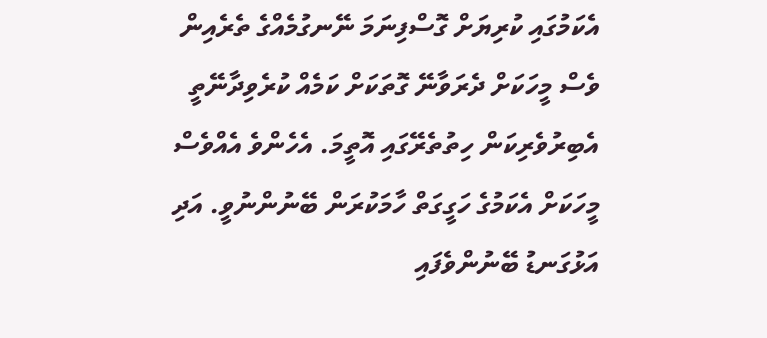އެކަމުގައި ކުރިޔަށް ގޮސްފިނަމަ ނޭނގުމެއްގެ ތެރެއިން ވެސް މީހަކަށް ދެރަވާނޭ ގޮތަކަށް ކަމެއް ކުރެވިދާނޭތީ އެބިރުވެރިކަން ހިތުތެރޭގައި އޮތީމަ. އެހެންވެ އެއްވެސް މީހަކަށް އެކަމުގެ ހަގީގަތް ހާމަކުރަން ބޭނުންނުވީ. އަދި އަޅުގަނޑު ބޭނުންވެފައި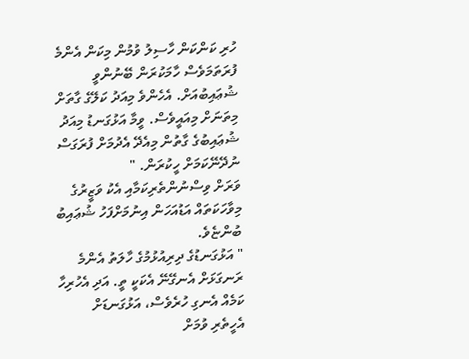ހުރި ކަންކަން ހާސިލު ވުމުން މިކަން އެންމެ ފުރަތަމަވެސް ހާމަކުރަން ބޭނުންވީ ޝުޢައިބުއަށް. އެހެންވެ މިއަދު ކަލޭގެ ގާތަށް މިތަނަށް މިއައީވެސް. ވީމާ އަޅުގަނޑު މިއަދު ޝުޢައިބުގެ ގާތުން މިއެދޭ އެދުމަށް ފުރަގަސް ނުދޭނޭކަމަށް ހީކުރަން. "
ވަރަށް ވިސްނުންތެރިކަމާއި އެކު ވަޒީރުގެ މިވާހަކަތައް އަޑުއަހަން އިނުމަށްފަހު ޝުޢައިބު ބުންޏެވެ.
" އަޅުގަނޑުގެ ދިރިއުޅުމުގެ ހާލަތު އެންމެ ރަނގަޅަށް އެނގޭނޭ އެކަކީ ތީ. އަދި އެހުރިހާ ކަމެއް އެނގި ހުރެވެސް، އަޅުގަނޑަށް އެހީތެރި ވުމަށް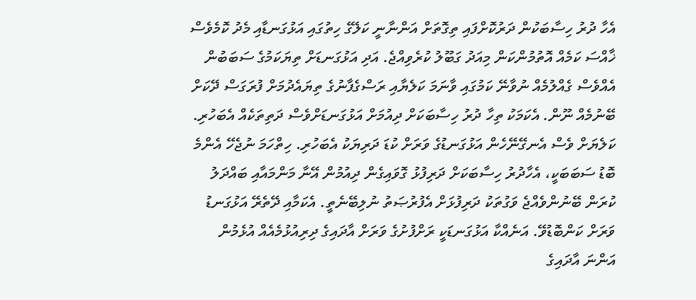އެހާ ދުރު ހިސާބަކުން ދަރުކޮށްފައި ތިގޮތަށް އަންނާނީ ކަލޭގެ ހިތުގައި އަޅުގަނޑާއި މެދު ކޮމެވެސް ޚާއްސަ ކަމެއް އޮތުމުންކަން މިއަދު ގަބޫލު ކުރެވިއްޖެ. އަދި އަޅުގަނޑަށް ތިޔަކަމުގެ ސަބަބުން އެއްވެސް ގެއްލުމެއް ނުވާނޭ ކަމުގައި ވާނަމަ ކަލެޔާއި ރަސްގެފާނުގެ ތިޔައެދުމަށް ފުރަގަސް ދޭކަށް ބޭނުމެއް ނޫން. އެކަމަކު ތިހާ ދުރު ހިސާބަކަށް ދިއުމަށް އަޅުގަނޑަށްވެސް ދަތިތަކެއް އެބަހުރި. ކަލެޔަށް ވެސް އެނގޭނޭހެން އަޅުގަނޑުގެ ވަރަށް ކުޑަ ދަރިޔަކު އެބަހުރި. ހިތްހަމަ ނުޖެހޭ އެންމެ ބޮޑު ސަބަބަކީ، އެހާދުރު ހިސާބަކަށް ދަރިފުޅު ގޮވައިގެން ދިއުމުން އޭނާ މަންމައާއި ބައްދަލު ކުރަން ބޭނުންވެއްޖެ ވަގުތަކު ދަރިފުޅަށް އެފުރުޞަތު ނުލިބޭނެތީ. އެކަމާއި ދޭތެރޭ އަޅުގަނޑު ވަރަށް ކަންބޮޑުވޭ. އަނެއްކާ އަޅުގަނޑަކީ ރަށްފުށުގެ ވަރަށް އާދައިގެ ދިރިއުޅުމެއެއް އުޅެމުން އަންނަ އާދައިގެ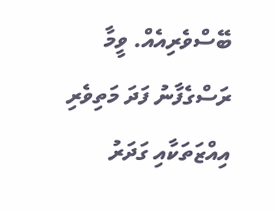ބޭސްވެރިއެއް. ވީމާ ރަސްގެފާނު ފަދަ މަތިވެރި އިއްޒަތަކާއި ގަދަރު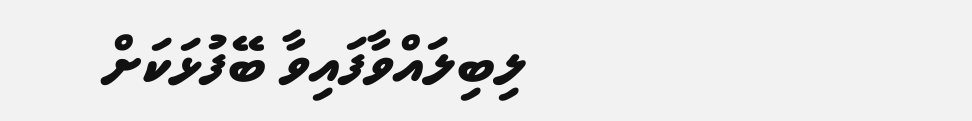ލިބިލައްވާފައިވާ ބޭފުޅަކަށް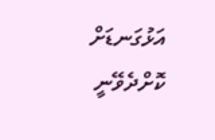އަޅުގަނޑަށް ކޮށްދެވޭނީ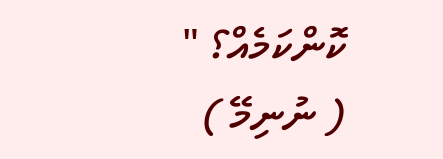ކޮންކަމެއް؟ "
( ނުނިމޭ )